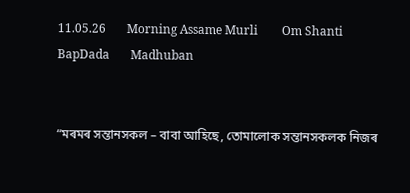11.05.26       Morning Assame Murli        Om Shanti      BapDada       Madhuban


“মৰমৰ সন্তানসকল – বাবা আহিছে, তোমালোক সন্তানসকলক নিজৰ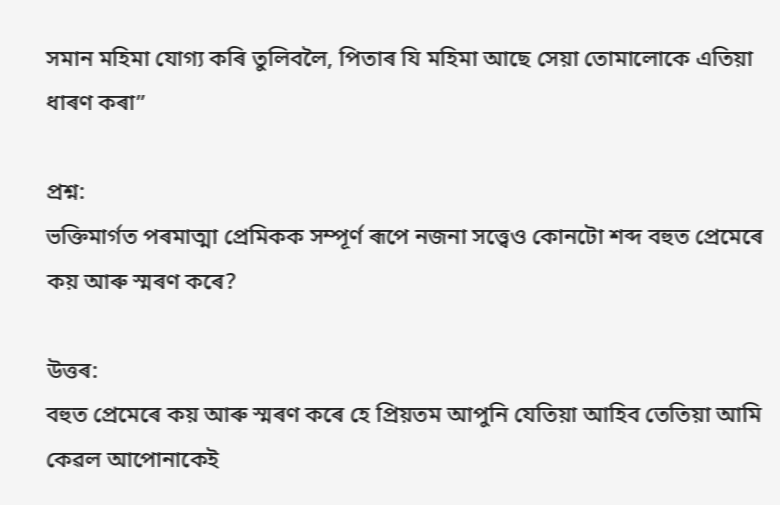সমান মহিমা যোগ্য কৰি তুলিবলৈ, পিতাৰ যি মহিমা আছে সেয়া তোমালোকে এতিয়া ধাৰণ কৰা”

প্ৰশ্ন:
ভক্তিমাৰ্গত পৰমাত্মা প্ৰেমিকক সম্পূৰ্ণ ৰূপে নজনা সত্ত্বেও কোনটো শব্দ বহুত প্ৰেমেৰে কয় আৰু স্মৰণ কৰে?

উত্তৰ:
বহুত প্ৰেমেৰে কয় আৰু স্মৰণ কৰে হে প্ৰিয়তম আপুনি যেতিয়া আহিব তেতিয়া আমি কেৱল আপোনাকেই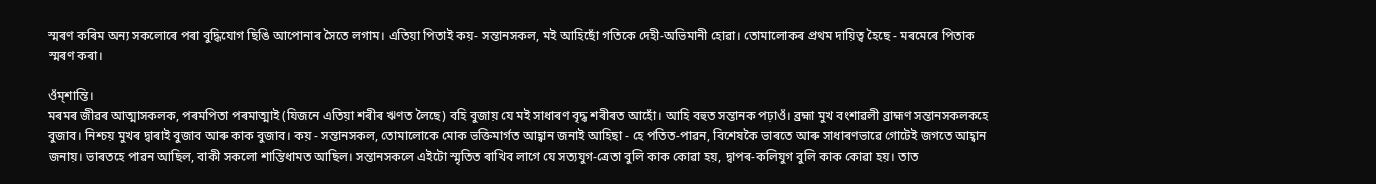স্মৰণ কৰিম অন্য সকলোৰে পৰা বুদ্ধিযোগ ছিঙি আপোনাৰ সৈতে লগাম। এতিয়া পিতাই কয়- সন্তানসকল, মই আহিছোঁ গতিকে দেহী-অভিমানী হোৱা। তোমালোকৰ প্ৰথম দায়িত্ব হৈছে - মৰমেৰে পিতাক স্মৰণ কৰা।

ওঁম্শান্তি।
মৰমৰ জীৱৰ আত্মাসকলক, পৰমপিতা পৰমাত্মাই (যিজনে এতিয়া শৰীৰ ঋণত লৈছে) বহি বুজায় যে মই সাধাৰণ বৃদ্ধ শৰীৰত আহোঁ। আহি বহুত সন্তানক পঢ়াওঁ। ব্ৰহ্মা মুখ বংশাৱলী ব্ৰাহ্মণ সন্তানসকলকহে বুজাব। নিশ্চয় মুখৰ দ্বাৰাই বুজাব আৰু কাক বুজাব। কয় - সন্তানসকল, তোমালোকে মোক ভক্তিমাৰ্গত আহ্বান জনাই আহিছা - হে পতিত-পাৱন, বিশেষকৈ ভাৰতে আৰু সাধাৰণভাৱে গোটেই জগতে আহ্বান জনায়। ভাৰতহে পাৱন আছিল, বাকী সকলো শান্তিধামত আছিল। সন্তানসকলে এইটো স্মৃতিত ৰাখিব লাগে যে সত্যযুগ-ত্ৰেতা বুলি কাক কোৱা হয়, দ্বাপৰ-কলিযুগ বুলি কাক কোৱা হয়। তাত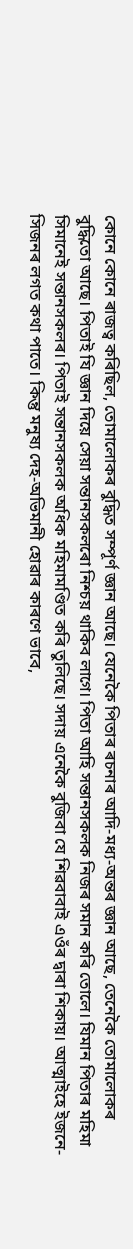কোনে কোনে ৰাজত্ব কৰিছিল, তোমালোকৰ বুদ্ধিত সম্পূৰ্ণ জ্ঞান আছে। যেনেকৈ পিতাৰ ৰচনাৰ আদি-মধ্য-অন্তৰ জ্ঞান আছে, তেনেকৈ তোমালোকৰ বুদ্ধিতো আছে। পিতাই যি জ্ঞান দিয়ে সেয়া সন্তানসকলৰো নিশ্চয় থাকিব লাগে। পিতা আহি সন্তানসকলক নিজৰ সমান কৰি তোলে। যিমান পিতাৰ মহিমা সিমানেই সন্তানসকলৰ। পিতাই সন্তানসকলক অধিক মহিমামণ্ডিত কৰি তুলিছে। সদায় এনেকৈ বুজিবা যে শিৱবাবাই এওঁৰ দ্বাৰা শিকায়। আত্মাইহে ইজনে-সিজনৰ লগত কথা পাতে। কিন্তু মনুষ্য দেহ-অভিমানী হোৱাৰ কাৰণে ভাবে,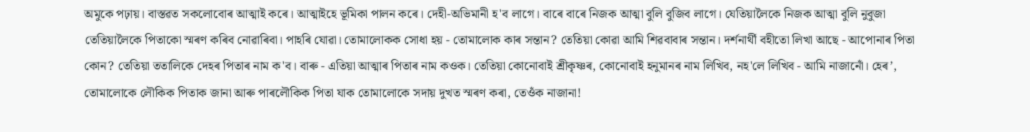অমুকে পঢ়ায়। বাস্তৱত সকলোবোৰ আত্মাই কৰে। আত্মাইহে ভূমিকা পালন কৰে। দেহী-অভিমানী হ'ব লাগে। বাৰে বাৰে নিজক আত্মা বুলি বুজিব লাগে। যেতিয়ালৈকে নিজক আত্মা বুলি নুবুজা তেতিয়ালৈকে পিতাকো স্মৰণ কৰিব নোৱাৰিবা। পাহৰি যোৱা। তোমালোকক সোধা হয় - তোমালোক কাৰ সন্তান? তেতিয়া কোৱা আমি শিৱবাবাৰ সন্তান। দৰ্শনাৰ্থী বহীতো লিখা আছে - আপোনাৰ পিতা কোন? তেতিয়া ততালিকে দেহৰ পিতাৰ নাম ক'ব। বাৰু - এতিয়া আত্মাৰ পিতাৰ নাম কওক। তেতিয়া কোনোবাই শ্ৰীকৃষ্ণৰ, কোনোবাই হনুমানৰ নাম লিখিব, নহ'লে লিখিব - আমি নাজানোঁ। হেৰ’, তোমালোকে লৌকিক পিতাক জানা আৰু পাৰলৌকিক পিতা যাক তোমালোকে সদায় দুখত স্মৰণ কৰা, তেওঁক নাজানা!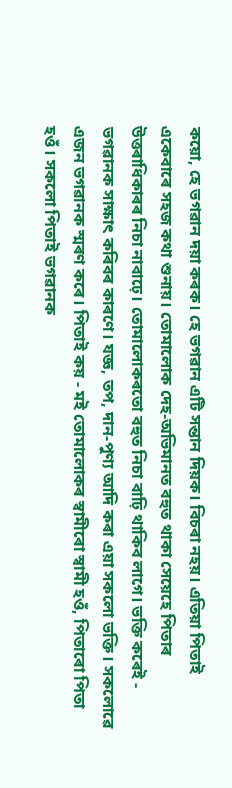কয়ো, হে ভগৱান দয়া কৰক। হে ভগৱান এটি সন্তান দিয়ক। বিচৰা নহয়। এতিয়া পিতাই একেবাৰে সহজ কথা শুনায়। তোমালোক দেহ-অভিমানত বহুত থাকা সেয়েহে পিতাৰ উত্তৰাধিকাৰৰ নিচা নাবাঢ়ে। তোমালোকৰতো বহুত নিচা বাঢ়ি থাকিব লাগে। ভক্তি কৰেই - ভগৱানক সাক্ষাৎ কৰিবৰ কাৰণে। যজ্ঞ, তপ, দান-পুণ্য আদি কৰা এয়া সকলো ভক্তি। সকলোৱে এজন ভগৱানক স্মৰণ কৰে। পিতাই কয় - মই তোমালোকৰ স্বামীৰো স্বামী হওঁ, পিতাৰো পিতা হওঁ। সকলো পিতাই ভগৱানক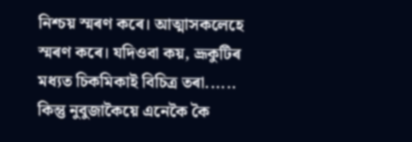নিশ্চয় স্মৰণ কৰে। আত্মাসকলেহে স্মৰণ কৰে। যদিওবা কয়, ভ্ৰূকুটিৰ মধ্যত চিকমিকাই বিচিত্ৰ তৰা...... কিন্তু নুবুজাকৈয়ে এনেকৈ কৈ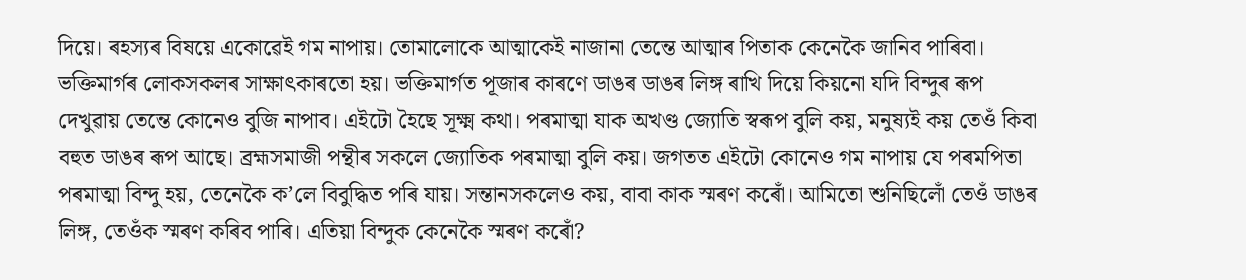দিয়ে। ৰহস্যৰ বিষয়ে একোৱেই গম নাপায়। তোমালোকে আত্মাকেই নাজানা তেন্তে আত্মাৰ পিতাক কেনেকৈ জানিব পাৰিবা। ভক্তিমাৰ্গৰ লোকসকলৰ সাক্ষাৎকাৰতো হয়। ভক্তিমাৰ্গত পূজাৰ কাৰণে ডাঙৰ ডাঙৰ লিঙ্গ ৰাখি দিয়ে কিয়নো যদি বিন্দুৰ ৰূপ দেখুৱায় তেন্তে কোনেও বুজি নাপাব। এইটো হৈছে সূক্ষ্ম কথা। পৰমাত্মা যাক অখণ্ড জ্যোতি স্বৰূপ বুলি কয়, মনুষ্যই কয় তেওঁ কিবা বহুত ডাঙৰ ৰূপ আছে। ব্ৰহ্মসমাজী পন্থীৰ সকলে জ্যোতিক পৰমাত্মা বুলি কয়। জগতত এইটো কোনেও গম নাপায় যে পৰমপিতা পৰমাত্মা বিন্দু হয়, তেনেকৈ ক’লে বিবুদ্ধিত পৰি যায়। সন্তানসকলেও কয়, বাবা কাক স্মৰণ কৰোঁ। আমিতো শুনিছিলোঁ তেওঁ ডাঙৰ লিঙ্গ, তেওঁক স্মৰণ কৰিব পাৰি। এতিয়া বিন্দুক কেনেকৈ স্মৰণ কৰোঁ?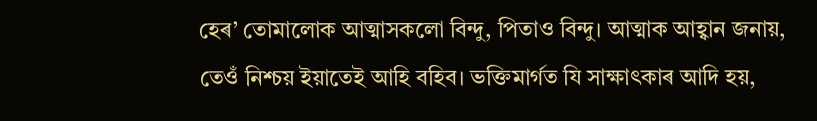হেৰ’ তোমালোক আত্মাসকলো বিন্দু, পিতাও বিন্দু। আত্মাক আহ্বান জনায়, তেওঁ নিশ্চয় ইয়াতেই আহি বহিব। ভক্তিমাৰ্গত যি সাক্ষাৎকাৰ আদি হয়,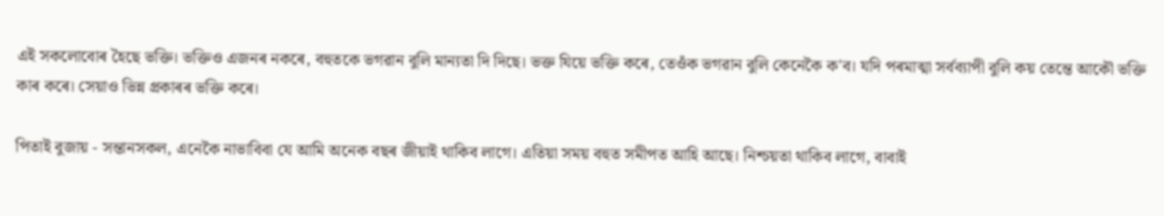এই সকলোবোৰ হৈছে ভক্তি। ভক্তিও এজনৰ নকৰে, বহুতকে ভগৱান বুলি মান্যতা দি দিছে। ভক্ত যিয়ে ভক্তি কৰে, তেওঁক ভগৱান বুলি কেনেকৈ ক'ব। যদি পৰমাত্মা সৰ্বব্যাপী বুলি কয় তেন্তে আকৌ ভক্তি কাৰ কৰে। সেয়াও ভিন্ন প্ৰকাৰৰ ভক্তি কৰে।

পিতাই বুজায় - সন্তানসকল, এনেকৈ নাভাবিবা যে আমি অনেক বছৰ জীয়াই থাকিব লাগে। এতিয়া সময় বহুত সমীপত আহি আছে। নিশ্চয়তা থাকিব লাগে, বাবাই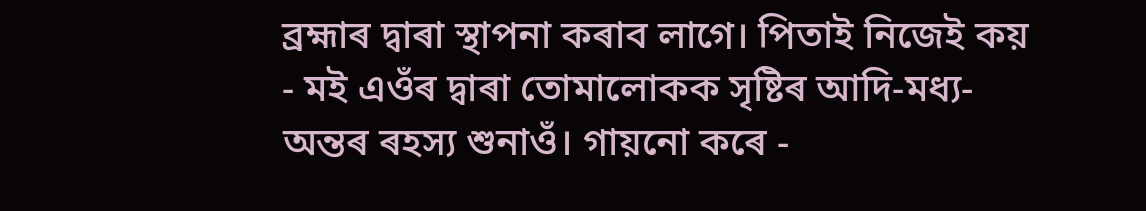ব্ৰহ্মাৰ দ্বাৰা স্থাপনা কৰাব লাগে। পিতাই নিজেই কয় - মই এওঁৰ দ্বাৰা তোমালোকক সৃষ্টিৰ আদি-মধ্য-অন্তৰ ৰহস্য শুনাওঁ। গায়নো কৰে -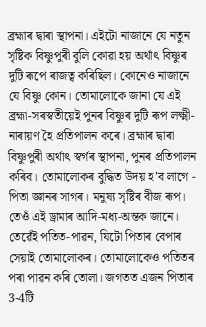ব্ৰহ্মাৰ দ্বাৰা স্থাপনা। এইটো নাজানে যে নতুন সৃষ্টিক বিষ্ণুপুৰী বুলি কোৱা হয় অৰ্থাৎ বিষ্ণুৰ দুটি ৰূপে ৰাজত্ব কৰিছিল। কোনেও নাজানে যে বিষ্ণু কোন। তোমালোকে জানা যে এই ব্ৰহ্মা-সৰস্বতীয়েই পুনৰ বিষ্ণুৰ দুটি ৰূপ লক্ষ্মী-নাৰায়ণ হৈ প্ৰতিপালন কৰে। ব্ৰহ্মাৰ দ্বাৰা বিষ্ণুপুৰী অৰ্থাৎ স্বৰ্গৰ স্থাপনা, পুনৰ প্ৰতিপালন কৰিব। তোমালোকৰ বুদ্ধিত উদয় হ’ব লাগে - পিতা জ্ঞানৰ সাগৰ। মনুষ্য সৃষ্টিৰ বীজ ৰূপ। তেওঁ এই ড্ৰামাৰ আদি-মধ্য-অন্তক জানে। তেৱেঁই পতিত-পাৱন, যিটো পিতাৰ বেপাৰ সেয়াই তোমালোকৰ। তোমালোকেও পতিতৰ পৰা পাৱন কৰি তোলা। জগতত এজন পিতাৰ 3-4টি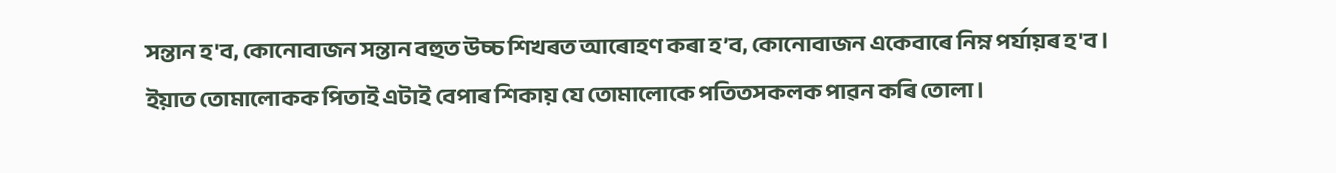সন্তান হ'ব, কোনোবাজন সন্তান বহুত উচ্চ শিখৰত আৰোহণ কৰা হ’ব, কোনোবাজন একেবাৰে নিম্ন পৰ্যায়ৰ হ'ব। ইয়াত তোমালোকক পিতাই এটাই বেপাৰ শিকায় যে তোমালোকে পতিতসকলক পাৱন কৰি তোলা।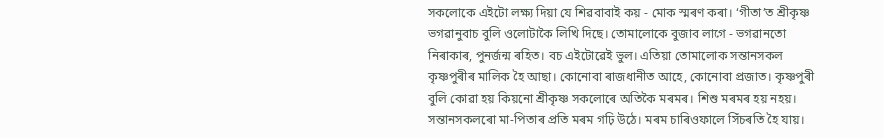সকলোকে এইটো লক্ষ্য দিয়া যে শিৱবাবাই কয় - মোক স্মৰণ কৰা। ‘গীতা’ত শ্ৰীকৃষ্ণ ভগৱানুবাচ বুলি ওলোটাকৈ লিখি দিছে। তোমালোকে বুজাব লাগে - ভগৱানতো নিৰাকাৰ, পুনৰ্জন্ম ৰহিত। বচ এইটোৱেই ভুল। এতিয়া তোমালোক সন্তানসকল কৃষ্ণপুৰীৰ মালিক হৈ আছা। কোনোবা ৰাজধানীত আহে, কোনোবা প্ৰজাত। কৃষ্ণপুৰী বুলি কোৱা হয় কিয়নো শ্ৰীকৃষ্ণ সকলোৰে অতিকৈ মৰমৰ। শিশু মৰমৰ হয় নহয়। সন্তানসকলৰো মা-পিতাৰ প্ৰতি মৰম গঢ়ি উঠে। মৰম চাৰিওফালে সিঁচৰতি হৈ যায়।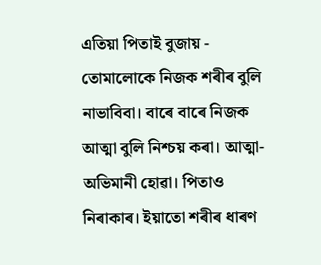এতিয়া পিতাই বুজায় - তোমালোকে নিজক শৰীৰ বুলি নাভাবিবা। বাৰে বাৰে নিজক আত্মা বুলি নিশ্চয় কৰা। আত্মা-অভিমানী হোৱা। পিতাও নিৰাকাৰ। ইয়াতো শৰীৰ ধাৰণ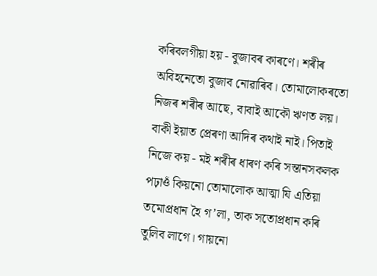কৰিবলগীয়া হয় - বুজাবৰ কাৰণে। শৰীৰ অবিহনেতো বুজাব নোৱাৰিব। তোমালোকৰতো নিজৰ শৰীৰ আছে, বাবাই আকৌ ঋণত লয়। বাকী ইয়াত প্ৰেৰণা আদিৰ কথাই নাই। পিতাই নিজে কয় - মই শৰীৰ ধাৰণ কৰি সন্তানসকলক পঢ়াওঁ কিয়নো তোমালোক আত্মা যি এতিয়া তমোপ্ৰধান হৈ গ’লা, তাক সতোপ্ৰধান কৰি তুলিব লাগে। গায়নো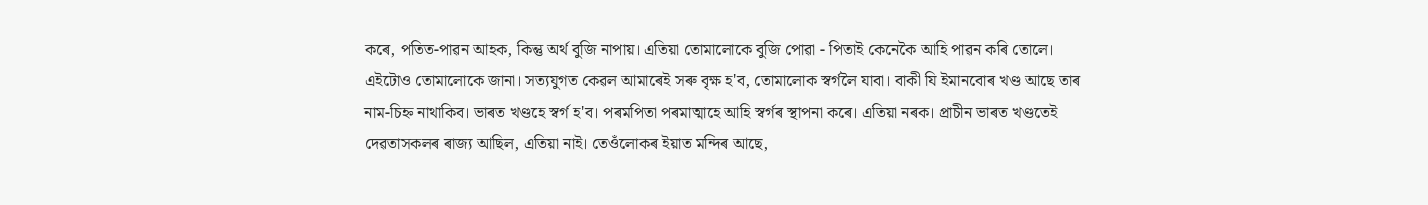কৰে, পতিত-পাৱন আহক, কিন্তু অৰ্থ বুজি নাপায়। এতিয়া তোমালোকে বুজি পোৱা - পিতাই কেনেকৈ আহি পাৱন কৰি তোলে। এইটোও তোমালোকে জানা। সত্যযুগত কেৱল আমাৰেই সৰু বৃক্ষ হ'ব, তোমালোক স্বৰ্গলৈ যাবা। বাকী যি ইমানবোৰ খণ্ড আছে তাৰ নাম-চিহ্ন নাথাকিব। ভাৰত খণ্ডহে স্বৰ্গ হ'ব। পৰমপিতা পৰমাত্মাহে আহি স্বৰ্গৰ স্থাপনা কৰে। এতিয়া নৰক। প্ৰাচীন ভাৰত খণ্ডতেই দেৱতাসকলৰ ৰাজ্য আছিল, এতিয়া নাই। তেওঁলোকৰ ইয়াত মন্দিৰ আছে,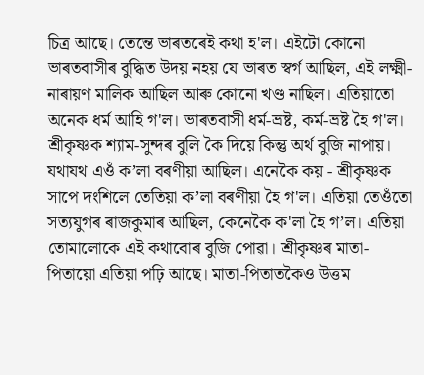চিত্ৰ আছে। তেন্তে ভাৰতৰেই কথা হ'ল। এইটো কোনো ভাৰতবাসীৰ বুদ্ধিত উদয় নহয় যে ভাৰত স্বৰ্গ আছিল, এই লক্ষ্মী-নাৰায়ণ মালিক আছিল আৰু কোনো খণ্ড নাছিল। এতিয়াতো অনেক ধৰ্ম আহি গ'ল। ভাৰতবাসী ধৰ্ম-ভ্ৰষ্ট, কৰ্ম-ভ্ৰষ্ট হৈ গ'ল। শ্ৰীকৃষ্ণক শ্যাম-সুন্দৰ বুলি কৈ দিয়ে কিন্তু অৰ্থ বুজি নাপায়। যথাযথ এওঁ ক’লা বৰণীয়া আছিল। এনেকৈ কয় - শ্ৰীকৃষ্ণক সাপে দংশিলে তেতিয়া ক’লা বৰণীয়া হৈ গ'ল। এতিয়া তেওঁতো সত্যযুগৰ ৰাজকুমাৰ আছিল, কেনেকৈ ক'লা হৈ গ’ল। এতিয়া তোমালোকে এই কথাবোৰ বুজি পোৱা। শ্ৰীকৃষ্ণৰ মাতা-পিতায়ো এতিয়া পঢ়ি আছে। মাতা-পিতাতকৈও উত্তম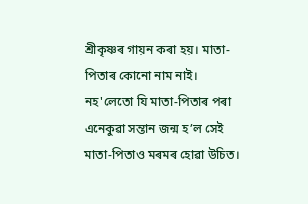শ্ৰীকৃষ্ণৰ গায়ন কৰা হয়। মাতা-পিতাৰ কোনো নাম নাই। নহ'লেতো যি মাতা-পিতাৰ পৰা এনেকুৱা সন্তান জন্ম হ’ল সেই মাতা-পিতাও মৰমৰ হোৱা উচিত।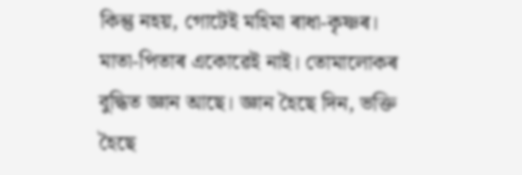কিন্তু নহয়, গোটেই মহিমা ৰাধা-কৃষ্ণৰ। মাতা-পিতাৰ একোৱেই নাই। তোমালোকৰ বুদ্ধিত জ্ঞান আছে। জ্ঞান হৈছে দিন, ভক্তি হৈছে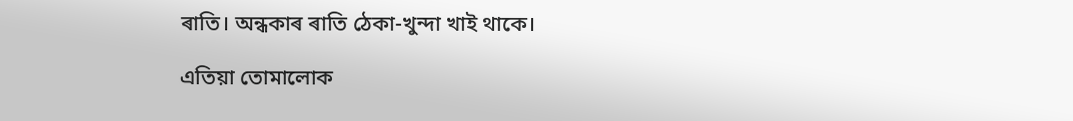ৰাতি। অন্ধকাৰ ৰাতি ঠেকা-খুন্দা খাই থাকে।

এতিয়া তোমালোক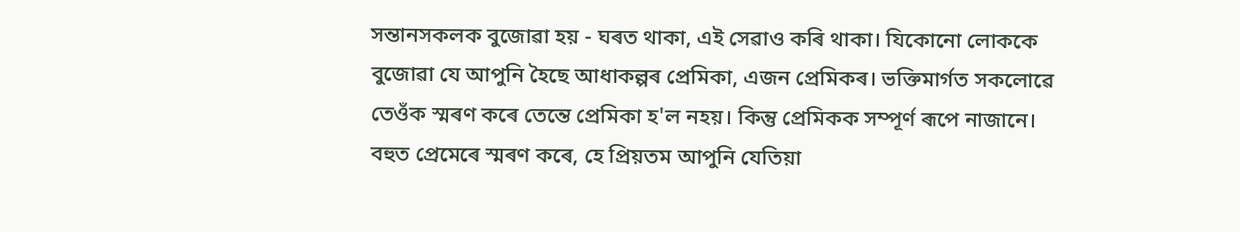সন্তানসকলক বুজোৱা হয় - ঘৰত থাকা, এই সেৱাও কৰি থাকা। যিকোনো লোককে বুজোৱা যে আপুনি হৈছে আধাকল্পৰ প্ৰেমিকা, এজন প্ৰেমিকৰ। ভক্তিমাৰ্গত সকলোৱে তেওঁক স্মৰণ কৰে তেন্তে প্ৰেমিকা হ'ল নহয়। কিন্তু প্ৰেমিকক সম্পূৰ্ণ ৰূপে নাজানে। বহুত প্ৰেমেৰে স্মৰণ কৰে, হে প্ৰিয়তম আপুনি যেতিয়া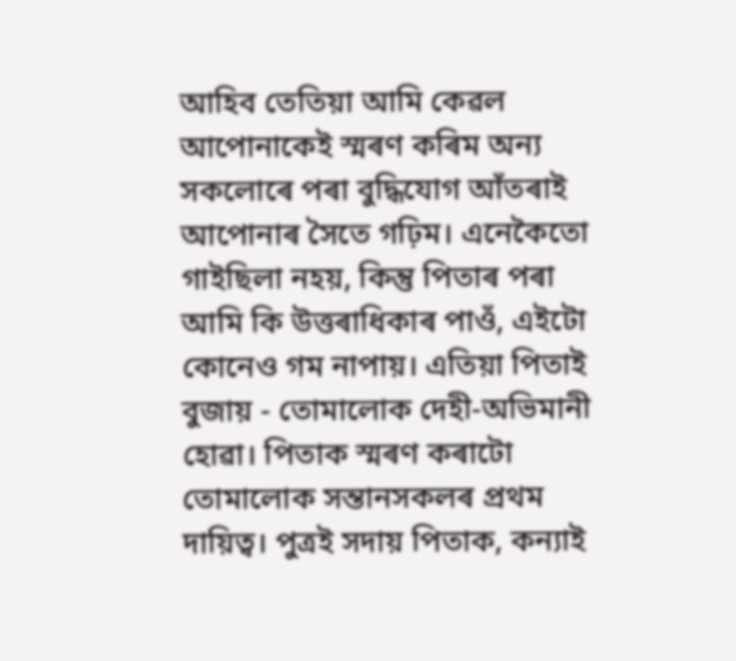আহিব তেতিয়া আমি কেৱল আপোনাকেই স্মৰণ কৰিম অন্য সকলোৰে পৰা বুদ্ধিযোগ আঁতৰাই আপোনাৰ সৈতে গঢ়িম। এনেকৈতো গাইছিলা নহয়, কিন্তু পিতাৰ পৰা আমি কি উত্তৰাধিকাৰ পাওঁ, এইটো কোনেও গম নাপায়। এতিয়া পিতাই বুজায় - তোমালোক দেহী-অভিমানী হোৱা। পিতাক স্মৰণ কৰাটো তোমালোক সন্তানসকলৰ প্ৰথম দায়িত্ব। পুত্ৰই সদায় পিতাক, কন্যাই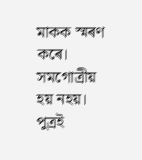মাকক স্মৰণ কৰে। সমগোত্ৰীয় হয় নহয়। পুত্ৰই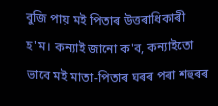বুজি পায় মই পিতাৰ উত্তৰাধিকাৰী হ'ম। কন্যাই জানো ক'ব, কন্যাইতো ভাবে মই মাতা-পিতাৰ ঘৰৰ পৰা শহুৰৰ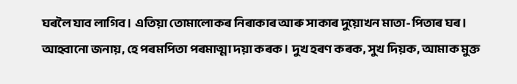ঘৰলৈ যাব লাগিব। এতিয়া তোমালোকৰ নিৰাকাৰ আৰু সাকাৰ দুয়োখন মাতা-পিতাৰ ঘৰ। আহ্বানো জনায়, হে পৰমপিতা পৰমাত্মা দয়া কৰক। দুখ হৰণ কৰক, সুখ দিয়ক, আমাক মুক্ত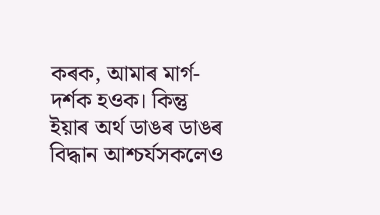কৰক, আমাৰ মাৰ্গ-দৰ্শক হওক। কিন্তু ইয়াৰ অৰ্থ ডাঙৰ ডাঙৰ বিদ্ধান আশ্চৰ্যসকলেও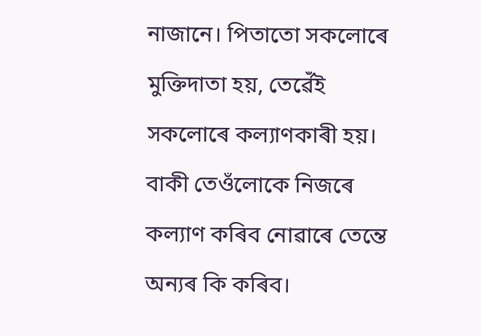নাজানে। পিতাতো সকলোৰে মুক্তিদাতা হয়, তেৰ্ৱেঁই সকলোৰে কল্যাণকাৰী হয়। বাকী তেওঁলোকে নিজৰে কল্যাণ কৰিব নোৱাৰে তেন্তে অন্যৰ কি কৰিব।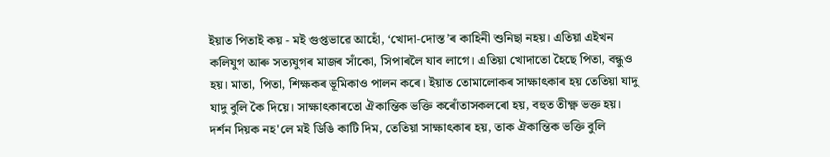ইয়াত পিতাই কয় - মই গুপ্তভাৱে আহোঁ, ‘খোদা-দোস্ত’ৰ কাহিনী শুনিছা নহয়। এতিয়া এইখন কলিযুগ আৰু সত্যযুগৰ মাজৰ সাঁকো, সিপাৰলৈ যাব লাগে। এতিয়া খোদাতো হৈছে পিতা, বন্ধুও হয়। মাতা, পিতা, শিক্ষকৰ ভূমিকাও পালন কৰে। ইয়াত তোমালোকৰ সাক্ষাৎকাৰ হয় তেতিয়া যাদু যাদু বুলি কৈ দিয়ে। সাক্ষাৎকাৰতো ঐকান্তিক ভক্তি কৰোঁতাসকলৰো হয়, বহুত তীক্ষ্ণ ভক্ত হয়। দৰ্শন দিয়ক নহ'লে মই ডিঙি কাটি দিম, তেতিয়া সাক্ষাৎকাৰ হয়, তাক ঐকান্তিক ভক্তি বুলি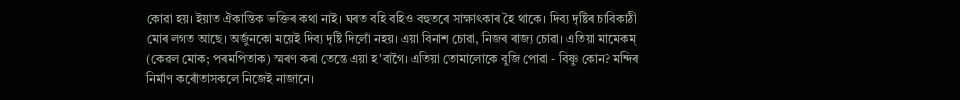কোৱা হয়। ইয়াত ঐকান্তিক ভক্তিৰ কথা নাই। ঘৰত বহি বহিও বহুতৰে সাক্ষাৎকাৰ হৈ থাকে। দিব্য দৃষ্টিৰ চাবিকাঠী মোৰ লগত আছে। অৰ্জুনকো ময়েই দিব্য দৃষ্টি দিলোঁ নহয়। এয়া বিনাশ চোৱা, নিজৰ ৰাজ্য চোৱা। এতিয়া মামেকম্ (কেৱল মোক; পৰমপিতাক) স্মৰণ কৰা তেন্তে এয়া হ'বাগৈ। এতিয়া তোমালোকে বুজি পোৱা - বিষ্ণু কোন? মন্দিৰ নিৰ্মাণ কৰোঁতাসকলে নিজেই নাজানে।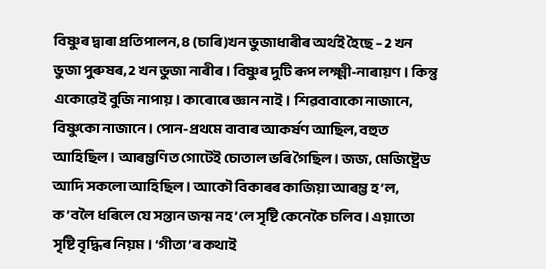বিষ্ণুৰ দ্বাৰা প্ৰতিপালন, 8 (চাৰি)খন ভুজাধাৰীৰ অৰ্থই হৈছে – 2 খন ভুজা পুৰুষৰ, 2 খন ভুজা নাৰীৰ। বিষ্ণুৰ দুটি ৰূপ লক্ষ্মী-নাৰায়ণ। কিন্তু একোৱেই বুজি নাপায়। কাৰোৰে জ্ঞান নাই। শিৱবাবাকো নাজানে, বিষ্ণুকো নাজানে। পোন-প্ৰথমে বাবাৰ আকৰ্ষণ আছিল, বহুত আহিছিল। আৰম্ভণিত গোটেই চোতাল ভৰি গৈছিল। জজ, মেজিষ্ট্ৰেড আদি সকলো আহিছিল। আকৌ বিকাৰৰ কাজিয়া আৰম্ভ হ’ল, ক’বলৈ ধৰিলে যে সন্তান জন্ম নহ’লে সৃষ্টি কেনেকৈ চলিব। এয়াতো সৃষ্টি বৃদ্ধিৰ নিয়ম। ‘গীতা’ৰ কথাই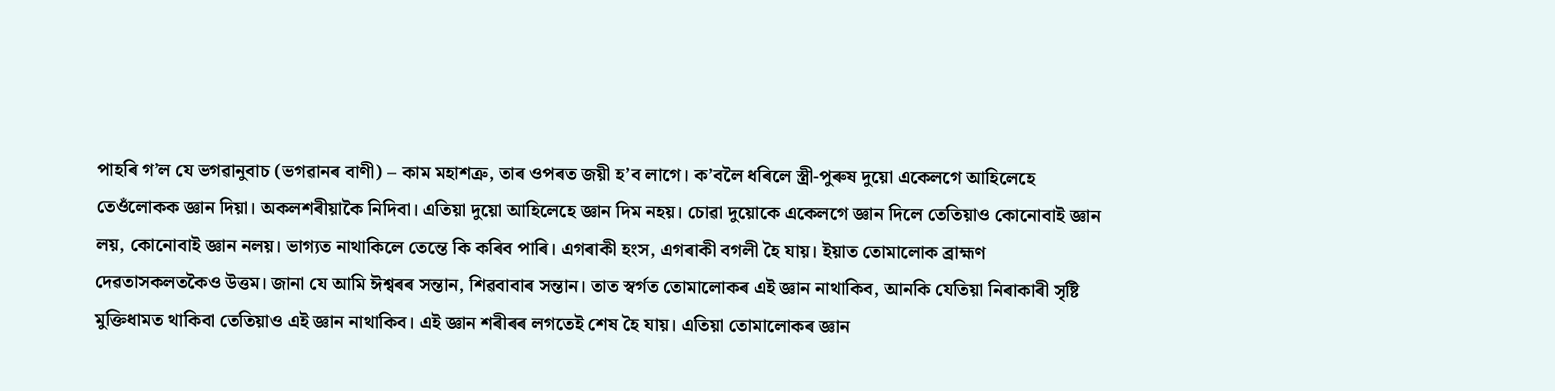পাহৰি গ’ল যে ভগৱানুবাচ (ভগৱানৰ বাণী) – কাম মহাশত্ৰু, তাৰ ওপৰত জয়ী হ’ব লাগে। ক’বলৈ ধৰিলে স্ত্ৰী-পুৰুষ দুয়ো একেলগে আহিলেহে তেওঁলোকক জ্ঞান দিয়া। অকলশৰীয়াকৈ নিদিবা। এতিয়া দুয়ো আহিলেহে জ্ঞান দিম নহয়। চোৱা দুয়োকে একেলগে জ্ঞান দিলে তেতিয়াও কোনোবাই জ্ঞান লয়, কোনোবাই জ্ঞান নলয়। ভাগ্যত নাথাকিলে তেন্তে কি কৰিব পাৰি। এগৰাকী হংস, এগৰাকী বগলী হৈ যায়। ইয়াত তোমালোক ব্ৰাহ্মণ দেৱতাসকলতকৈও উত্তম। জানা যে আমি ঈশ্বৰৰ সন্তান, শিৱবাবাৰ সন্তান। তাত স্বৰ্গত তোমালোকৰ এই জ্ঞান নাথাকিব, আনকি যেতিয়া নিৰাকাৰী সৃষ্টি মুক্তিধামত থাকিবা তেতিয়াও এই জ্ঞান নাথাকিব। এই জ্ঞান শৰীৰৰ লগতেই শেষ হৈ যায়। এতিয়া তোমালোকৰ জ্ঞান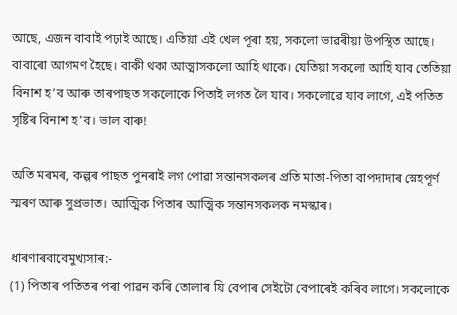আছে, এজন বাবাই পঢ়াই আছে। এতিয়া এই খেল পূৰা হয়, সকলো ভাৱৰীয়া উপস্থিত আছে। বাবাৰো আগমণ হৈছে। বাকী থকা আত্মাসকলো আহি থাকে। যেতিয়া সকলো আহি যাব তেতিয়া বিনাশ হ’ব আৰু তাৰপাছত সকলোকে পিতাই লগত লৈ যাব। সকলোৱে যাব লাগে, এই পতিত সৃষ্টিৰ বিনাশ হ’ব। ভাল বাৰু!

অতি মৰমৰ, কল্পৰ পাছত পুনৰাই লগ পোৱা সন্তানসকলৰ প্ৰতি মাতা-পিতা বাপদাদাৰ স্নেহপূৰ্ণ স্মৰণ আৰু সুপ্ৰভাত। আত্মিক পিতাৰ আত্মিক সন্তানসকলক নমস্কাৰ।

ধাৰণাৰবাবেমুখ্যসাৰ:-
(1) পিতাৰ পতিতৰ পৰা পাৱন কৰি তোলাৰ যি বেপাৰ সেইটো বেপাৰেই কৰিব লাগে। সকলোকে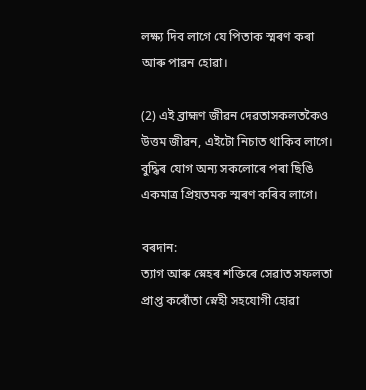লক্ষ্য দিব লাগে যে পিতাক স্মৰণ কৰা আৰু পাৱন হোৱা।

(2) এই ব্ৰাহ্মণ জীৱন দেৱতাসকলতকৈও উত্তম জীৱন, এইটো নিচাত থাকিব লাগে। বুদ্ধিৰ যোগ অন্য সকলোৰে পৰা ছিঙি একমাত্ৰ প্ৰিয়তমক স্মৰণ কৰিব লাগে।

বৰদান:
ত্যাগ আৰু স্নেহৰ শক্তিৰে সেৱাত সফলতা প্ৰাপ্ত কৰোঁতা স্নেহী সহযোগী হোৱা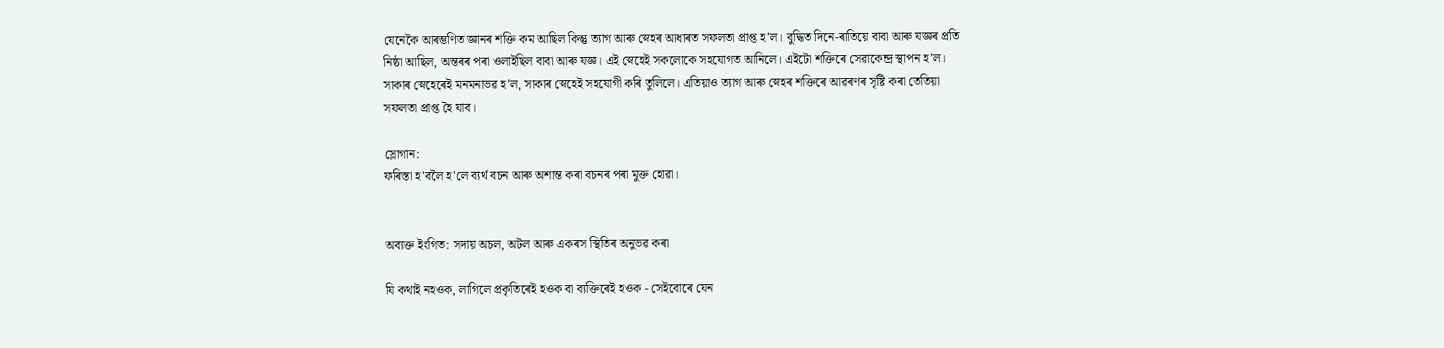যেনেকৈ আৰম্ভণিত জ্ঞানৰ শক্তি কম আছিল কিন্তু ত্যাগ আৰু স্নেহৰ আধাৰত সফলতা প্ৰাপ্ত হ’ল। বুদ্ধিত দিনে-ৰাতিয়ে বাবা আৰু যজ্ঞৰ প্ৰতি নিষ্ঠা আছিল, অন্তৰৰ পৰা ওলাইছিল বাবা আৰু যজ্ঞ। এই স্নেহেই সকলোকে সহযোগত আনিলে। এইটো শক্তিৰে সেৱাকেন্দ্ৰ স্থাপন হ’ল। সাকাৰ স্নেহেৰেই মনমনাভৱ হ’ল, সাকাৰ স্নেহেই সহযোগী কৰি তুলিলে। এতিয়াও ত্যাগ আৰু স্নেহৰ শক্তিৰে আৱৰণৰ সৃষ্টি কৰা তেতিয়া সফলতা প্ৰাপ্ত হৈ যাব।

স্লোগান:
ফৰিস্তা হ'বলৈ হ'লে ব্যৰ্থ বচন আৰু অশান্ত কৰা বচনৰ পৰা মুক্ত হোৱা।


অব্যক্ত ইংগিত: সদায় অচল, অটল আৰু একৰস স্থিতিৰ অনুভৱ কৰা

যি কথাই নহওক, লাগিলে প্ৰকৃতিৰেই হওক বা ব্যক্তিৰেই হওক - সেইবোৰে যেন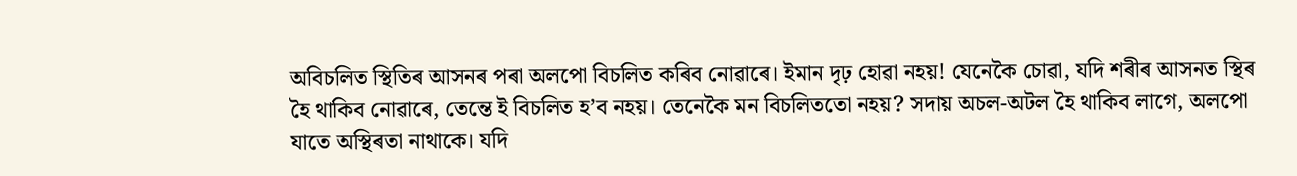অবিচলিত স্থিতিৰ আসনৰ পৰা অলপো বিচলিত কৰিব নোৱাৰে। ইমান দৃঢ় হোৱা নহয়! যেনেকৈ চোৱা, যদি শৰীৰ আসনত স্থিৰ হৈ থাকিব নোৱাৰে, তেন্তে ই বিচলিত হ’ব নহয়। তেনেকৈ মন বিচলিততো নহয়? সদায় অচল-অটল হৈ থাকিব লাগে, অলপো যাতে অস্থিৰতা নাথাকে। যদি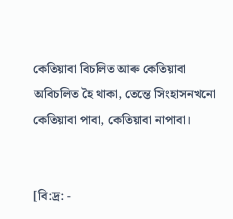কেতিয়াবা বিচলিত আৰু কেতিয়াবা অবিচলিত হৈ থাকা, তেন্তে সিংহাসনখনো কেতিয়াবা পাবা, কেতিয়াবা নাপাবা।


[বি:দ্ৰ: -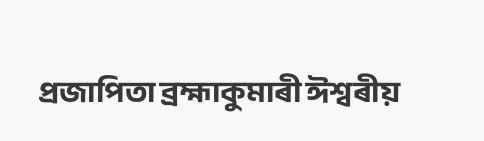প্ৰজাপিতা ব্ৰহ্মাকুমাৰী ঈশ্বৰীয়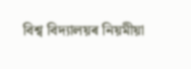বিশ্ব বিদ্যালয়ৰ নিয়মীয়া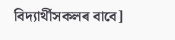বিদ্যাৰ্থীসকলৰ বাবে]